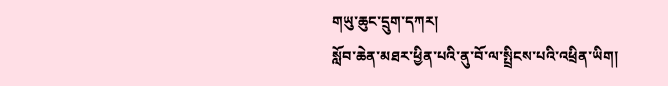གཡུ་ཆུང་དྲུག་དཀར།
སློབ་ཆེན་མཐར་ཕྱིན་པའི་ནུ་བོ་ལ་སྤྲིངས་པའི་འཕྲིན་ཡིག།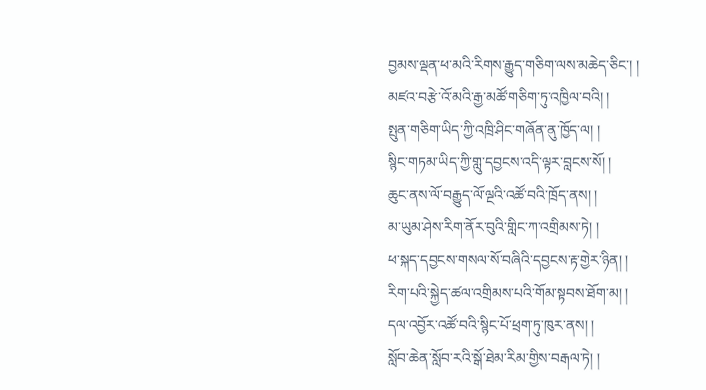བྱམས་ལྡན་ཕ་མའི་རིགས་རྒྱུད་གཅིག་ལས་མཆེད་ཅིང་། །
མཛའ་བརྩེ་འོ་མའི་རྒྱ་མཚོ་གཅིག་ཏུ་འཁྱིལ་བའི། །
སྤུན་གཅིག་ཡིད་ཀྱི་འཁྲི་ཤིང་གཞོན་ནུ་ཁྱོད་ལ། །
སྙིང་གཏམ་ཡིད་ཀྱི་གླུ་དབྱངས་འདི་ལྟར་བླངས་སོ། །
ཆུང་ནས་ལོ་བརྒྱུད་ལོ་ལྔའི་འཚོ་བའི་ཁྲོད་ནས། །
མ་ཡུམ་ཤེས་རིག་ནོར་བུའི་གླིང་ཀ་འགྲིམས་ཏེ། །
ཕ་སྐད་དབྱངས་གསལ་སོ་བཞིའི་དབྱངས་རྟ་གྱེར་ཉིན། །
རིག་པའི་སྐྱེད་ཚལ་འགྲིམས་པའི་གོམ་སྟབས་ཐོག་མ། །
དལ་འབྱོར་འཚོ་བའི་སྙིང་པོ་ཕྲག་ཏུ་ཁུར་ནས། །
སློབ་ཆེན་སློབ་རའི་སྒོ་ཐེམ་རིམ་གྱིས་བརྒལ་ཏེ། །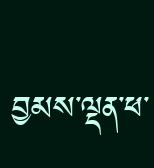བྱམས་ལྡན་ཕ་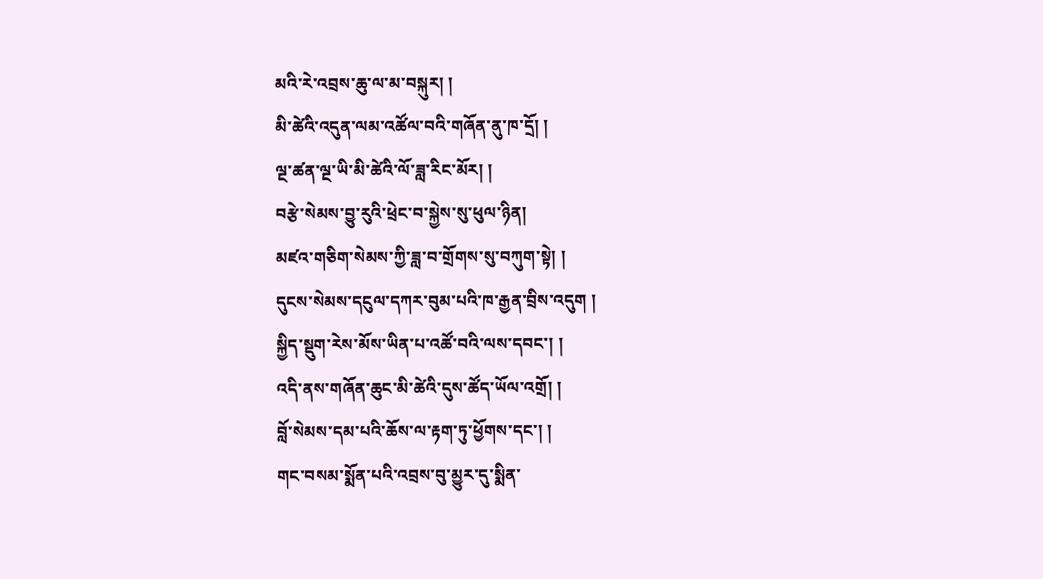མའི་རེ་འབྲས་ཆུ་ལ་མ་བསྐུར། །
མི་ཚེའི་འདུན་ལམ་འཚོལ་བའི་གཞོན་ནུ་ཁ་དྲོ། །
ལྔ་ཚན་ལྔ་ཡི་མི་ཚེའི་ལོ་ཟླ་རིང་མོར། །
བརྩེ་སེམས་བྱུ་རུའི་ཕྲེང་བ་སྐྱེས་སུ་ཕུལ་ཉིན།
མཛའ་གཅིག་སེམས་ཀྱི་ཟླ་བ་གྲོགས་སུ་བཀུག་སྟེ། །
དུངས་སེམས་དངུལ་དཀར་བུམ་པའི་ཁ་རྒྱན་བྲིས་འདུག །
སྐྱིད་སྡུག་རེས་མོས་ཡིན་པ་འཚོ་བའི་ལས་དབང་། །
འདི་ནས་གཞོན་ཆུང་མི་ཚེའི་དུས་ཚོད་ཡོལ་འགྲོ། །
བློ་སེམས་དམ་པའི་ཆོས་ལ་རྟག་ཏུ་ཕྱོགས་དང་། །
གང་བསམ་སྨོན་པའི་འབྲས་བུ་མྱུར་དུ་སྨིན་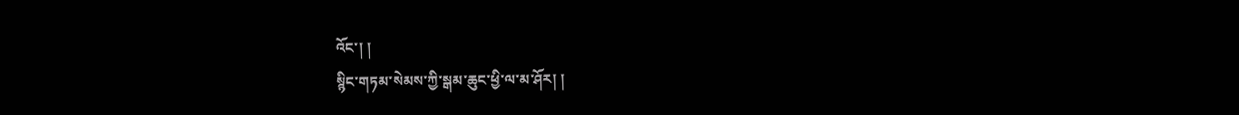འོང་། །
སྙིང་གཏམ་སེམས་ཀྱི་སྒམ་ཆུང་ཕྱི་ལ་མ་ཤོར། །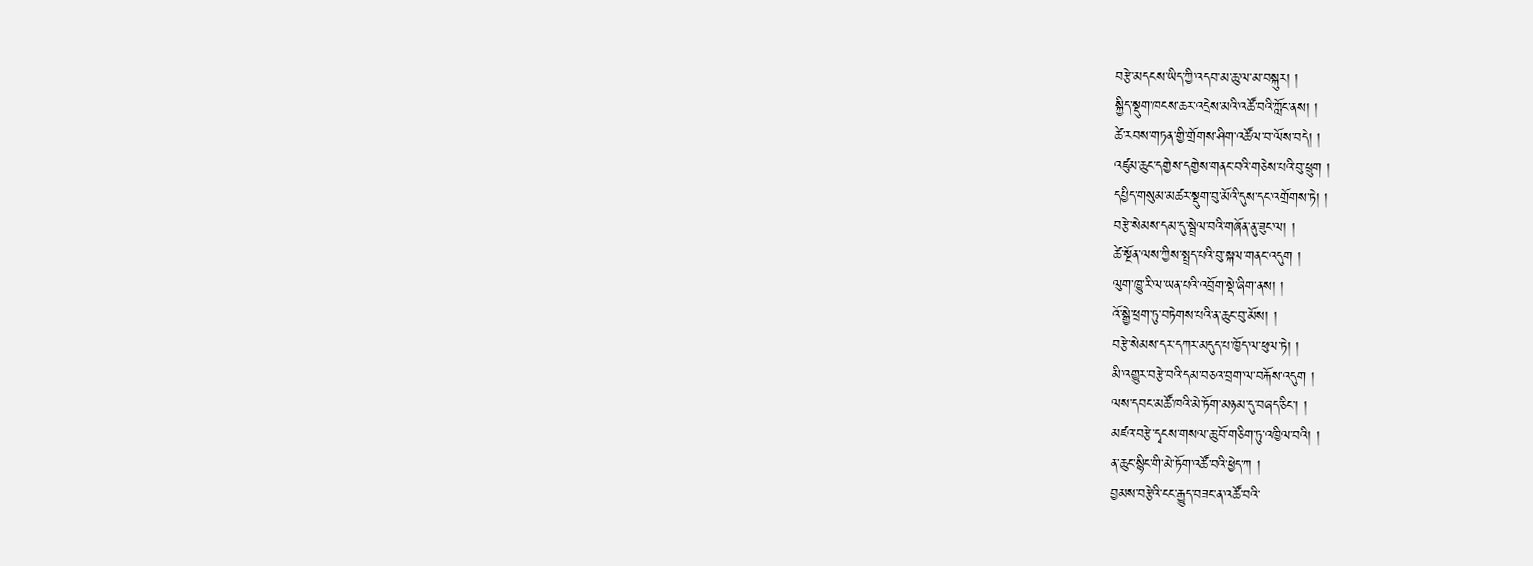བརྩེ་མདངས་ཡིད་ཀྱི་འདབ་མ་ཆུ་ལ་མ་བསྐུར། །
སྐྱིད་སྡུག་ཁངས་ཆར་འདྲེས་མའི་འཚོ་བའི་ཀློང་ནས། །
ཚེ་རབས་གཏན་གྱི་གྲོགས་ཤིག་འཚོལ་བ་ལོས་བདེ། །
འཛུམ་ཆུང་དགྱེས་དགྱེས་གནང་བའི་གཅེས་པའི་བུ་ཕྲུག །
དཔྱིད་གསུམ་མཚར་སྡུག་བུ་མོའི་དུས་དང་འགྲོགས་ཏེ། །
བརྩེ་སེམས་དམ་དུ་སྦྲེལ་བའི་གཞོན་ནུ་ཟུང་ལ། །
ཚེ་སྔོན་ལས་ཀྱིས་སྤྲད་པའི་བུ་སྐལ་གནང་འདུག །
ལུག་ཁྱུ་རི་ལ་ཡན་པའི་འབྲོག་སྡེ་ཞིག་ནས། །
འོ་སྒྱེ་ཕྲག་ཏུ་བཏེགས་པའི་ན་ཆུང་བུ་མོས། །
བརྩེ་སེམས་དར་དཀར་མདུད་པ་ཁྱོད་ལ་ཕུལ་ཏེ། །
མི་འགྱུར་བརྩེ་བའི་དམ་བཅའ་བྲག་ལ་བརྐོས་འདུག །
ལས་དབང་མཚོ་ཁའི་མེ་ཏོག་མཉམ་དུ་བཞད་ཅིང་། །
མཛའ་བརྩེ་དྭངས་གསལ་ཆུ་བོ་གཅིག་ཏུ་འཁྱིལ་བའི། །
ན་ཆུང་སྙིང་གི་མེ་ཏོག་འཚོ་བའི་ཕྱེད་ཀ །
བྱམས་བརྩེའི་ངང་རྒྱུད་བཟང་ན་འཚོ་བའི་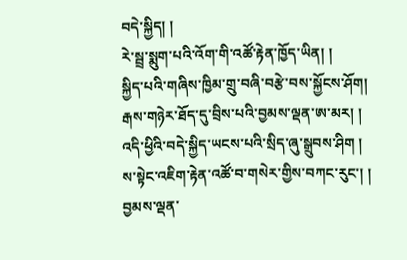བདེ་སྐྱིད། །
རེ་སྦྲ་སྨུག་པའི་འོག་གི་འཚོ་རྟེན་ཁྱོད་ཡིན། །
སྐྱིད་པའི་གཞིས་ཁྱིམ་གྲུ་བཞི་བརྩེ་བས་སྐྱོངས་ཤོག།
རྒས་གཉེར་ཐོད་དུ་བྲིས་པའི་བྱམས་ལྡན་ཨ་མར། །
འདི་ཕྱིའི་བདེ་སྐྱིད་ཡངས་པའི་སྲིད་ཞུ་སྒྲུབས་ཤིག །
ས་སྟེང་འཇིག་རྟེན་འཚོ་བ་གསེར་གྱིས་བཀང་རུང་། །
བྱམས་ལྡན་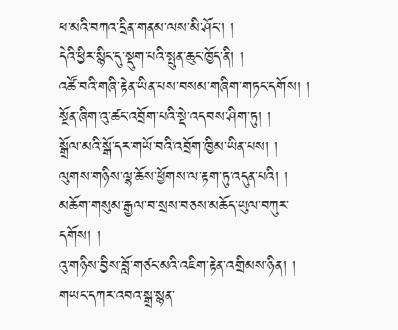ཕ་མའི་བཀའ་དྲིན་གནམ་ལས་མི་ཤོང་། །
དེའི་ཕྱིར་སྙིང་དུ་སྡུག་པའི་སྤུན་ཆུང་ཁྱོད་ནི། །
འཚོ་བའི་གཞི་རྟེན་ཡིན་པས་བསམ་གཞིག་གཏང་དགོས། །
སྔོན་ཞིག་འུ་ཚང་འབྲོག་པའི་སྡེ་འདབས་ཤིག་ཏུ། །
སྒྲོལ་མའི་སྒོ་དར་གཡོ་བའི་འབྲོག་ཁྱིམ་ཡིན་པས། །
ལུགས་གཉིས་ལྷ་ཆོས་ཕྱོགས་ལ་རྟག་ཏུ་འདུན་པའི། །
མཆོག་གསུམ་རྒྱལ་བ་སྲས་བཅས་མཆོད་ཡུལ་བཀུར་དགོས། །
འུ་གཉིས་བྱིས་བློ་གཙང་མའི་འཇིག་རྟེན་འགྲིམས་ཉིན། །
གཡང་དཀར་འབའ་སྒྲ་སྙན་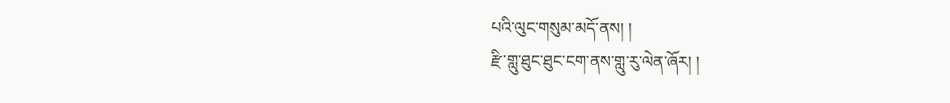པའི་ལུང་གསུམ་མདོ་ནས། །
རྫི་གླུ་ཐུང་ཐུང་ངག་ནས་གླུ་རུ་ལེན་ཞོར། །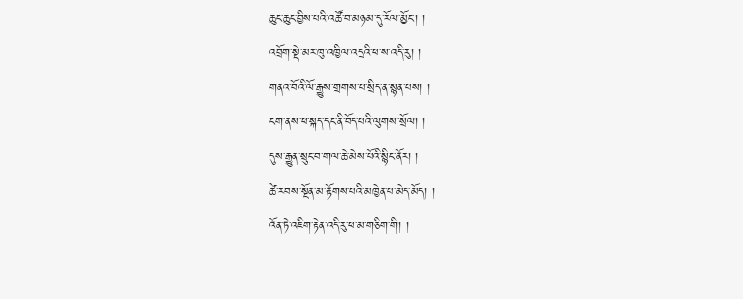ཆུང་ཆུང་བྱིས་པའི་འཚོ་བ་མཉམ་དུ་རོལ་མྱོང་། །
འབྲོག་སྡེ་མར་ཁུ་འཁྱིལ་འདྲའི་ཕ་ས་འདི་རུ། །
གནའ་བོའི་ལོ་རྒྱུས་གྲགས་པ་སྲིད་ན་སྙན་པས། །
ངག་ནས་ཕ་སྐད་དང་ནི་བོད་པའི་ལུགས་སྲོལ། །
དུས་རྒྱུན་སྲུང་བ་གལ་ཆེ་མེས་པོའི་སྙིང་ནོར། །
ཚེ་རབས་སྔོན་མ་རྟོགས་པའི་མཁྱེན་པ་མེད་མོད། །
འོན་ཏེ་འཇིག་རྟེན་འདི་རུ་ཕ་མ་གཅིག་གི། །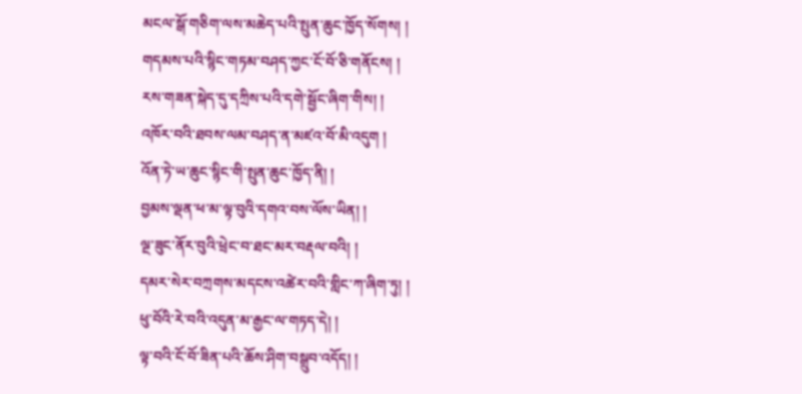མངལ་སྒོ་གཅིག་ལས་མཆེད་པའི་སྤུན་ཆུང་ཁྱོད་སོགས། །
གདམས་པའི་སྙིང་གཏམ་བཤད་ཀྱང་ངོ་བོ་ཅི་གནོངས། །
རས་གཟན་སྐེད་དུ་དཀྲིས་པའི་དགེ་སྦྱོང་ཞིག་གིས། །
འཁོར་བའི་ཐབས་ལམ་བཤད་ན་མཛའ་བོ་མི་འདུག །
འོན་ཏེ་ཡ་ཆུང་སྙིང་གི་སྤུན་ཆུང་ཁྱོད་ནི། །
བྱམས་ལྡན་ཕ་མ་ལྟ་བུའི་དགའ་བས་ལོས་ཡིན། །
ལྔ་ཟུང་ནོར་བུའི་ཕྲེང་བ་ཐང་མར་བརྡལ་བའི། །
དམར་སེར་བཀྲགས་མདངས་འཚེར་བའི་གླིང་ཀ་ཞིག་ཏུ། །
ཕུ་བོའི་རེ་བའི་འདུན་མ་རྒྱང་ལ་གཏད་དེ། །
ལྟ་བའི་ངོ་བོ་ཟིན་པའི་ཆོས་ཤིག་བསྒྲུབ་འདོད། །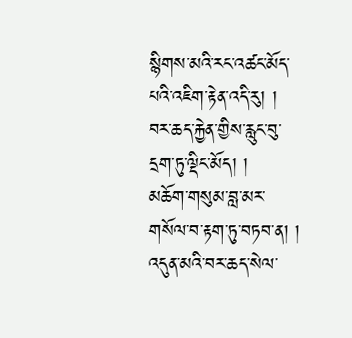སྙིགས་མའི་རང་འཚང་མོད་པའི་འཇིག་རྟེན་འདི་རུ། །
བར་ཆད་རྐྱེན་གྱིས་རླུང་བུ་དྲག་ཏུ་ལྡིང་མོད། །
མཆོག་གསུམ་བླ་མར་གསོལ་བ་རྟག་ཏུ་བཏབ་ན། །
འདུན་མའི་བར་ཆད་སེལ་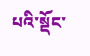པའི་སྡོང་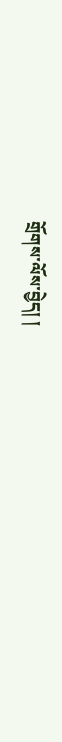གྲོགས་ལོས་བྱེད། །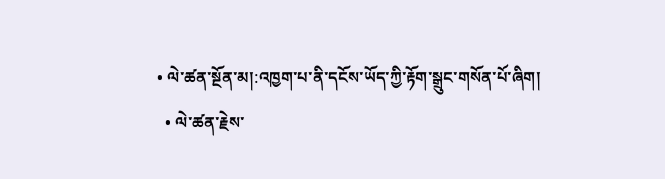• ལེ་ཚན་སྔོན་མ།:འཁྱག་པ་ནི་དངོས་ཡོད་ཀྱི་རྟོག་སྒྲུང་གསོན་པོ་ཞིག།
  • ལེ་ཚན་རྗེས་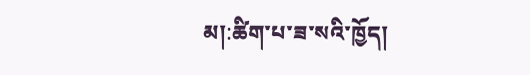མ།:ཚིག་པ་ཟ་སའི་ཁྱོད།